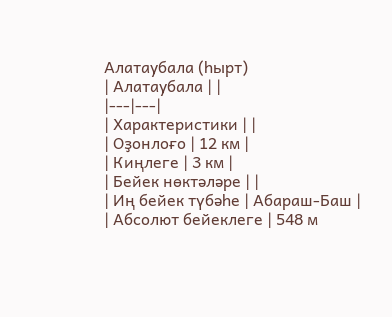Алатаубала (һырт)
| Алатаубала | |
|---|---|
| Характеристики | |
| Оҙонлоғо | 12 км |
| Киңлеге | 3 км |
| Бейек нөктәләре | |
| Иң бейек түбәһе | Абараш-Баш |
| Абсолют бейеклеге | 548 м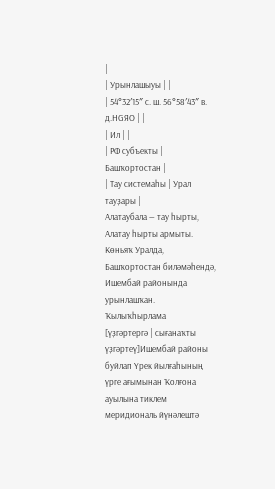|
| Урынлашыуы | |
| 54°32′15″ с. ш. 56°58′43″ в. д.HGЯO | |
| Ил | |
| РФ субъекты | Башҡортостан |
| Тау системаһы | Урал тауҙары |
Алатаубала — тау һырты, Алатау һырты армыты. Көньяҡ Уралда, Башҡортостан биләмәһендә, Ишембай районында урынлашҡан.
Ҡылыҡһырлама
[үҙгәртергә | сығанаҡты үҙгәртеү]Ишембай районы буйлап Үрек йылғаһының үрге ағымынан Ҡолғона ауылына тиклем меридиональ йүнәлештә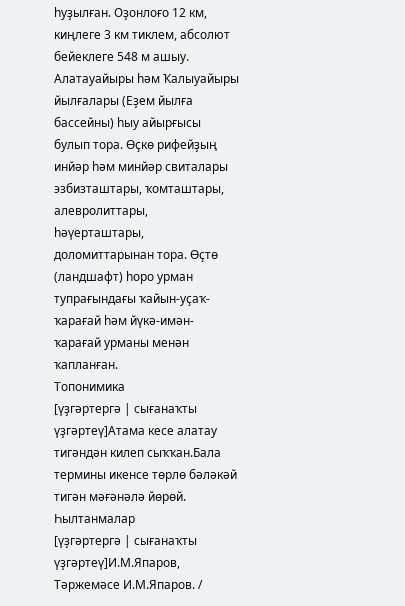һуҙылған. Оҙонлоғо 12 км, киңлеге 3 км тиклем, абсолют бейеклеге 548 м ашыу. Алатауайыры һәм Ҡалыуайыры йылғалары (Еҙем йылға бассейны) һыу айырғысы булып тора. Өҫкө рифейҙың инйәр һәм минйәр свиталары эзбизташтары, ҡомташтары, алевролиттары, һәүерташтары, доломиттарынан тора. Өҫтө (ландшафт) һоро урман тупрағындағы ҡайын-уҫаҡ-ҡарағай һәм йүкә-имән-ҡарағай урманы менән ҡапланған.
Топонимика
[үҙгәртергә | сығанаҡты үҙгәртеү]Атама кесе алатау тигәндән килеп сыҡҡан.Бала термины икенсе төрлө бәләкәй тигән мәғәнәлә йөрөй.
Һылтанмалар
[үҙгәртергә | сығанаҡты үҙгәртеү]И.М.Япаров, Тәржемәсе И.М.Япаров. /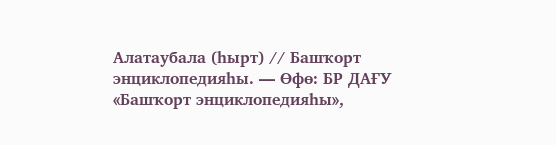Алатаубала (һырт) // Башҡорт энциклопедияһы. — Өфө: БР ДАҒУ «Башҡорт энциклопедияһы»,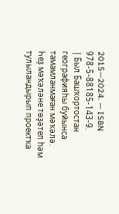2015—2024. — ISBN 978-5-88185-143-9.
| Был Башҡортостан географияһы буйынса тамамланмаған мәҡәлә. Һеҙ мәҡәләне төҙәтеп һәм тулыландырып проектҡа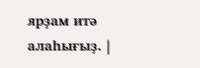ярҙам итә алаһығыҙ. |